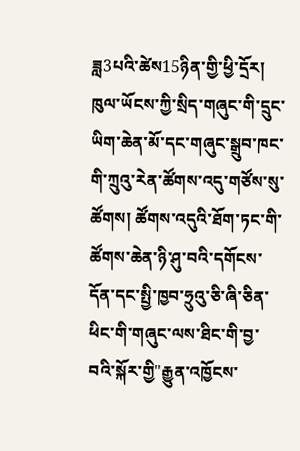ཟླ3པའི་ཚེས15ཉིན་གྱི་ཕྱི་དྲོར། ཁུལ་ཡོངས་ཀྱི་སྲིད་གཞུང་གི་དྲུང་ཡིག་ཆེན་མོ་དང་གཞུང་སྒྲུབ་ཁང་གི་ཀྲུའུ་རེན་ཚོགས་འདུ་གཙོས་སུ་ཚོགས། ཚོགས་འདུའི་ཐོག་ཏང་གི་ཚོགས་ཆེན་ཉི་ཤུ་བའི་དགོངས་དོན་དང་སྤྱི་ཁྱབ་ཧྲུའུ་ཅི་ཞི་ཅིན་ཕིང་གི་གཞུང་ལས་ཐིང་གི་བྱ་བའི་སྐོར་གྱི"རྒྱུན་འཁྱོངས་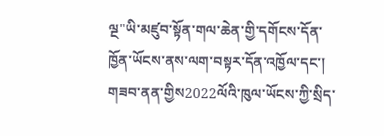ལྔ"ཡི་མཛུབ་སྟོན་གལ་ཆེན་གྱི་དགོངས་དོན་ཁྱོན་ཡོངས་ནས་ལག་བསྟར་དོན་འཁྱོལ་དང་། གཟབ་ནན་གྱིས2022ལོའི་ཁུལ་ཡོངས་ཀྱི་སྲིད་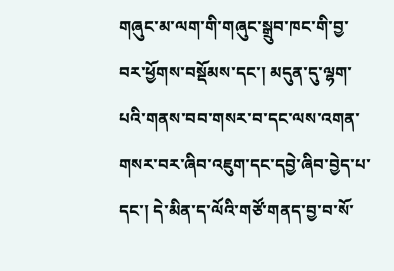གཞུང་མ་ལག་གི་གཞུང་སྒྲུབ་ཁང་གི་བྱ་བར་ཕྱོགས་བསྡོམས་དང་། མདུན་དུ་ལྷག་པའི་གནས་བབ་གསར་བ་དང་ལས་འགན་གསར་བར་ཞིབ་འཇུག་དང་དབྱེ་ཞིབ་བྱེད་པ་དང་། དེ་མིན་ད་ལོའི་གཙོ་གནད་བྱ་བ་སོ་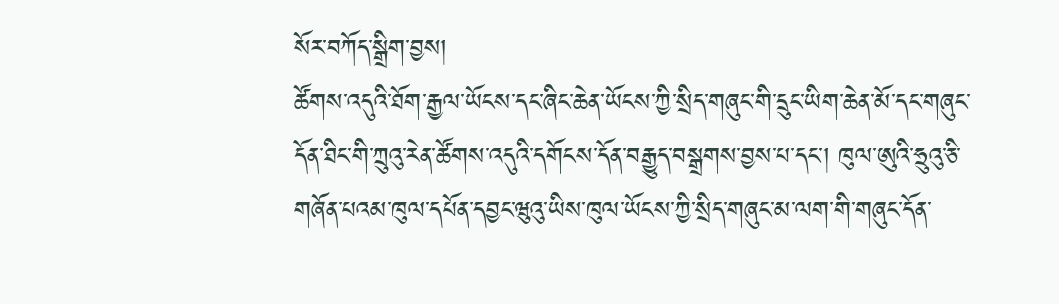སོར་བཀོད་སྒྲིག་བྱས།
ཚོགས་འདུའི་ཐོག་རྒྱལ་ཡོངས་དང་ཞིང་ཆེན་ཡོངས་ཀྱི་སྲིད་གཞུང་གི་དྲུང་ཡིག་ཆེན་མོ་དང་གཞུང་དོན་ཐིང་གི་ཀྲུའུ་རེན་ཚོགས་འདུའི་དགོངས་དོན་བརྒྱུད་བསྒྲགས་བྱས་པ་དང་། ཁུལ་ཨུའི་ཧྲུའུ་ཅི་གཞོན་པའམ་ཁུལ་དཔོན་དབྱང་ཝུའུ་ཡིས་ཁུལ་ཡོངས་ཀྱི་སྲིད་གཞུང་མ་ལག་གི་གཞུང་དོན་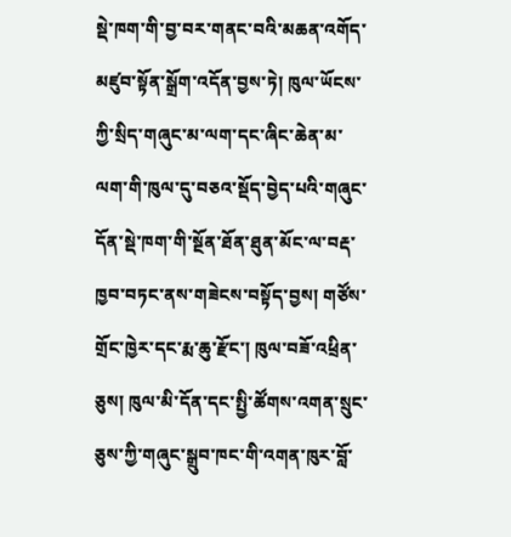སྡེ་ཁག་གི་བྱ་བར་གནང་བའི་མཆན་འགོད་མཛུབ་སྟོན་སྒྲོག་འདོན་བྱས་ཏེ། ཁུལ་ཡོངས་ཀྱི་སྲིད་གཞུང་མ་ལག་དང་ཞིང་ཆེན་མ་ལག་གི་ཁུལ་དུ་བཅའ་སྡོད་བྱེད་པའི་གཞུང་དོན་སྡེ་ཁག་གི་སྔོན་ཐོན་ཐུན་མོང་ལ་བརྡ་ཁྱབ་བཏང་ནས་གཟེངས་བསྟོད་བྱས། གཙོས་གྲོང་ཁྱེར་དང་རྨ་ཆུ་རྫོང་། ཁུལ་བཟོ་འཕྲིན་ཅུས། ཁུལ་མི་དོན་དང་སྤྱི་ཚོགས་འགན་སྲུང་ཅུས་ཀྱི་གཞུང་སྒྲུབ་ཁང་གི་འགན་ཁུར་བློ་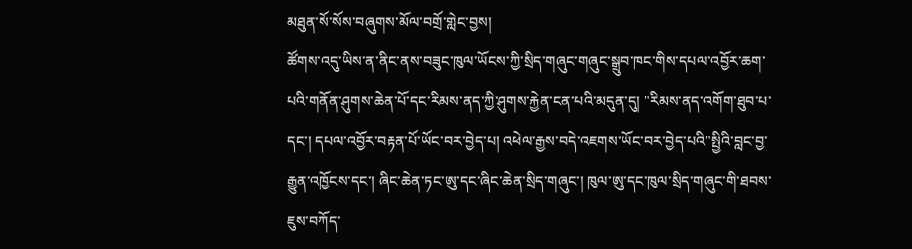མཐུན་སོ་སོས་བཞུགས་མོལ་བགྲོ་གླེང་བྱས།
ཚོགས་འདུ་ཡིས་ན་ནིང་ནས་བཟུང་ཁུལ་ཡོངས་ཀྱི་སྲིད་གཞུང་གཞུང་སྒྲུབ་ཁང་གིས་དཔལ་འབྱོར་ཆག་པའི་གནོན་ཤུགས་ཆེན་པོ་དང་རིམས་ནད་ཀྱི་ཤུགས་རྐྱེན་ངན་པའི་མདུན་དུ། "རིམས་ནད་འགོག་ཐུབ་པ་དང་། དཔལ་འབྱོར་བརྟན་པོ་ཡོང་བར་བྱེད་པ། འཕེལ་རྒྱས་བདེ་འཇགས་ཡོང་བར་བྱེད་པའི"སྤྱིའི་བླང་བྱ་རྒྱུན་འཁྱོངས་དང་། ཞིང་ཆེན་ཏང་ཨུ་དང་ཞིང་ཆེན་སྲིད་གཞུང་། ཁུལ་ཨུ་དང་ཁུལ་སྲིད་གཞུང་གི་ཐབས་ཇུས་བཀོད་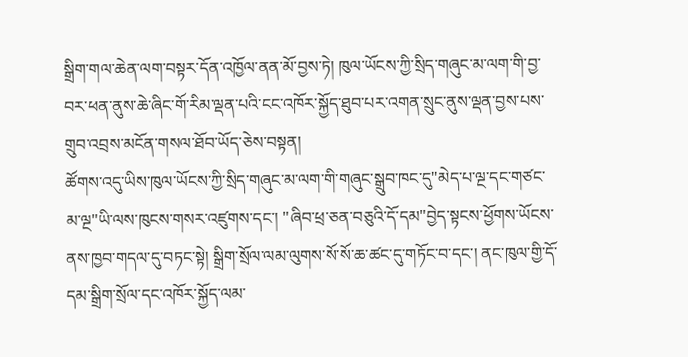སྒྲིག་གལ་ཆེན་ལག་བསྟར་དོན་འཁྱོལ་ནན་མོ་བྱས་ཏེ། ཁུལ་ཡོངས་ཀྱི་སྲིད་གཞུང་མ་ལག་གི་བྱ་བར་ཕན་ནུས་ཆེ་ཞིང་གོ་རིམ་ལྡན་པའི་ངང་འཁོར་སྐྱོད་ཐུབ་པར་འགན་སྲུང་ནུས་ལྡན་བྱས་པས་གྲུབ་འབྲས་མངོན་གསལ་ཐོབ་ཡོད་ཅེས་བསྟན།
ཚོགས་འདུ་ཡིས་ཁུལ་ཡོངས་ཀྱི་སྲིད་གཞུང་མ་ལག་གི་གཞུང་སྒྲུབ་ཁང་དུ"མེད་པ་ལྔ་དང་གཙང་མ་ལྔ"ཡི་ལས་ཁུངས་གསར་འཛུགས་དང་། "ཞིབ་ཕྲ་ཅན་བཅུའི་དོ་དམ"བྱེད་སྟངས་ཕྱོགས་ཡོངས་ནས་ཁྱབ་གདལ་དུ་བཏང་སྟེ། སྒྲིག་སྲོལ་ལམ་ལུགས་སོ་སོ་ཆ་ཚང་དུ་གཏོང་བ་དང་། ནང་ཁུལ་གྱི་དོ་དམ་སྒྲིག་སྲོལ་དང་འཁོར་སྐྱོད་ལམ་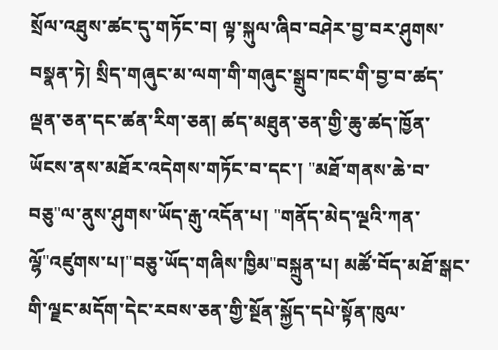སྲོལ་འཐུས་ཚང་དུ་གཏོང་བ། ལྟ་སྐུལ་ཞིབ་བཤེར་བྱ་བར་ཤུགས་བསྣན་ཏེ། སྲིད་གཞུང་མ་ལག་གི་གཞུང་སྒྲུབ་ཁང་གི་བྱ་བ་ཚད་ལྡན་ཅན་དང་ཚན་རིག་ཅན། ཚད་མཐུན་ཅན་གྱི་ཆུ་ཚད་ཁྱོན་ཡོངས་ནས་མཐོར་འདེགས་གཏོང་བ་དང་། "མཐོ་གནས་ཆེ་བ་བཅུ"ལ་ནུས་ཤུགས་ཡོད་རྒུ་འདོན་པ། "གནོད་མེད་ལྔའི་ཀན་ལྷོ"འཛུགས་པ།"བཅུ་ཡོད་གཞིས་ཁྱིམ"བསྐྲུན་པ། མཚོ་བོད་མཐོ་སྒང་གི་ལྗང་མདོག་དེང་རབས་ཅན་གྱི་སྔོན་སྐྱོད་དཔེ་སྟོན་ཁུལ་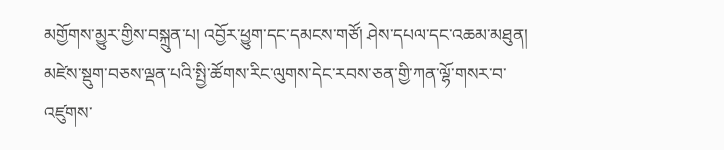མགྱོགས་མྱུར་གྱིས་བསྐྲུན་པ། འབྱོར་ཕྱུག་དང་དམངས་གཙོ། ཤེས་དཔལ་དང་འཆམ་མཐུན། མཛེས་སྡུག་བཅས་ལྡན་པའི་སྤྱི་ཚོགས་རིང་ལུགས་དེང་རབས་ཅན་གྱི་ཀན་ལྷོ་གསར་བ་འཛུགས་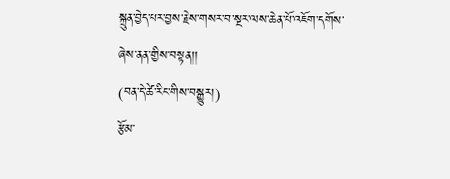སྐྲུན་བྱེད་པར་བྱས་རྗེས་གསར་བ་སྔར་ལས་ཆེན་པོ་འཇོག་དགོས་ཞེས་ནན་གྱིས་བསྟན།།
(བན་དེ་ཚེ་རིང་གིས་བསྒྱུར།)
རྩོམ་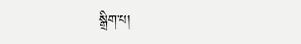སྒྲིག་པ།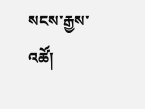སངས་རྒྱས་འཚོ།